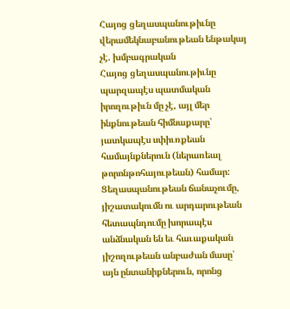Հայոց ցեղասպանութիւնը վերամեկնաբանութեան ենթակայ չէ. խմբագրական
Հայոց ցեղասպանութիւնը պարզապէս պատմական իրողութիւն մը չէ, այլ մեր ինքնութեան հիմնաքարը՝ յատկապէս սփիւռքեան համայնքներուն (ներառեալ թորոնթոհայութեան) համար:
Ցեղասպանութեան ճանաչումը, յիշատակումն ու արդարութեան հետապնդումը խորապէս անձնական են եւ հաւաքական յիշողութեան անբաժան մասը՝ այն ընտանիքներուն, որոնց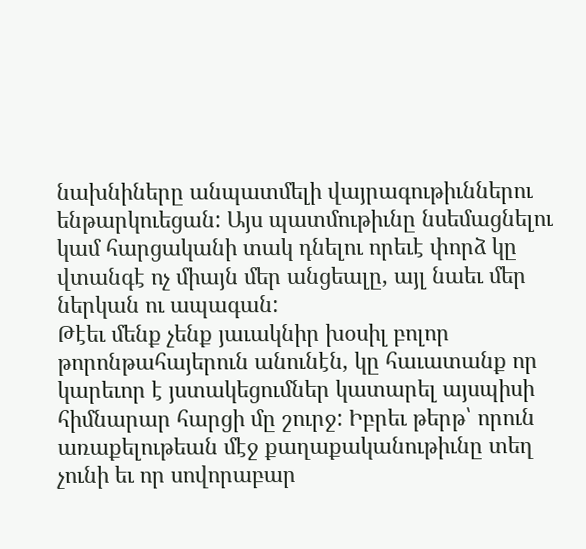նախնիները անպատմելի վայրագութիւններու ենթարկուեցան: Այս պատմութիւնը նսեմացնելու կամ հարցականի տակ դնելու որեւէ փորձ կը վտանգէ ոչ միայն մեր անցեալը, այլ նաեւ մեր ներկան ու ապագան:
Թէեւ մենք չենք յաւակնիր խօսիլ բոլոր թորոնթահայերուն անունէն, կը հաւատանք որ կարեւոր է յստակեցումներ կատարել այսպիսի հիմնարար հարցի մը շուրջ: Իբրեւ թերթ՝ որուն առաքելութեան մէջ քաղաքականութիւնը տեղ չունի եւ որ սովորաբար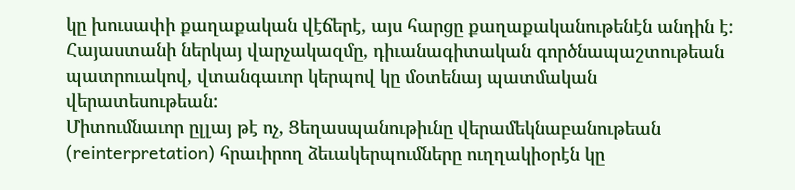կը խուսափի քաղաքական վէճերէ, այս հարցը քաղաքականութենէն անդին է: Հայաստանի ներկայ վարչակազմը, դիւանագիտական գործնապաշտութեան պատրուակով, վտանգաւոր կերպով կը մօտենայ պատմական վերատեսութեան:
Միտումնաւոր ըլլայ թէ ոչ, Ցեղասպանութիւնը վերամեկնաբանութեան (reinterpretation) հրաւիրող ձեւակերպումները ուղղակիօրէն կը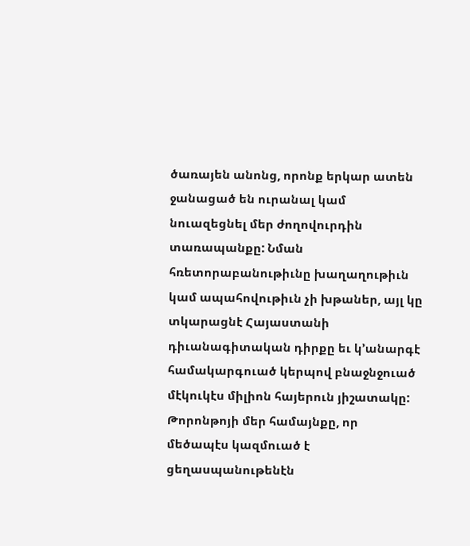ծառայեն անոնց, որոնք երկար ատեն ջանացած են ուրանալ կամ նուազեցնել մեր ժողովուրդին տառապանքը: Նման հռետորաբանութիւնը խաղաղութիւն կամ ապահովութիւն չի խթաներ, այլ կը տկարացնէ Հայաստանի դիւանագիտական դիրքը եւ կ՚անարգէ համակարգուած կերպով բնաջնջուած մէկուկէս միլիոն հայերուն յիշատակը:
Թորոնթոյի մեր համայնքը, որ մեծապէս կազմուած է ցեղասպանութենէն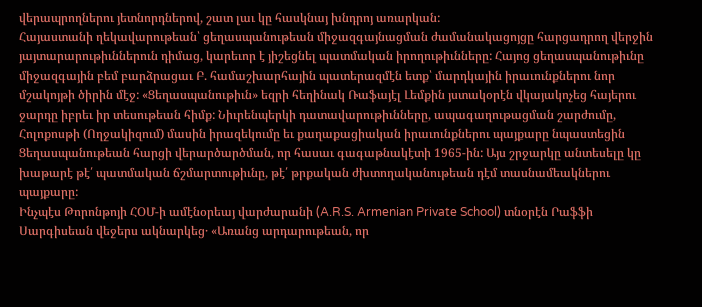վերապրողներու յետնորդներով, շատ լաւ կը հասկնայ խնդրոյ առարկան:
Հայաստանի ղեկավարութեան՝ ցեղասպանութեան միջազգայնացման ժամանակացոյցը հարցադրող վերջին յայտարարութիւններուն դիմաց, կարեւոր է յիշեցնել պատմական իրողութիւնները: Հայոց ցեղասպանութիւնը միջազգային բեմ բարձրացաւ Բ. համաշխարհային պատերազմէն ետք՝ մարդկային իրաւունքներու նոր մշակոյթի ծիրին մէջ: «Ցեղասպանութիւն» եզրի հեղինակ Ռաֆայէլ Լեմքին յստակօրէն վկայակոչեց հայերու ջարդը իբրեւ իր տեսութեան հիմք: Նիւրենպերկի դատավարութիւնները, ապագաղութացման շարժումը, Հոլոքոսթի (Ողջակիզում) մասին իրազեկումը եւ քաղաքացիական իրաւունքներու պայքարը նպաստեցին Ցեղասպանութեան հարցի վերարծարծման, որ հասաւ գագաթնակէտի 1965-ին: Այս շրջարկը անտեսելը կը խաթարէ թէ՛ պատմական ճշմարտութիւնը, թէ՛ թրքական ժխտողականութեան դէմ տասնամեակներու պայքարը:
Ինչպէս Թորոնթոյի ՀՕՄ-ի ամէնօրեայ վարժարանի (A.R.S. Armenian Private School) տնօրէն Րաֆֆի Սարգիսեան վեջերս ակնարկեց․ «Առանց արդարութեան, որ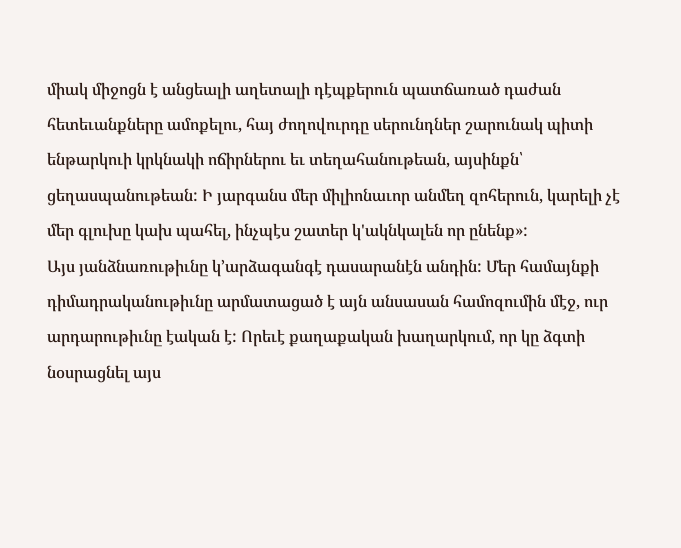միակ միջոցն է անցեալի աղետալի դէպքերուն պատճառած դաժան հետեւանքները ամոքելու, հայ ժողովուրդը սերունդներ շարունակ պիտի ենթարկուի կրկնակի ոճիրներու եւ տեղահանութեան, այսինքն՝ ցեղասպանութեան: Ի յարգանս մեր միլիոնաւոր անմեղ զոհերուն, կարելի չէ մեր գլուխը կախ պահել, ինչպէս շատեր կ'ակնկալեն որ ընենք»:
Այս յանձնառութիւնը կ՚արձագանգէ դասարանէն անդին: Մեր համայնքի դիմադրականութիւնը արմատացած է այն անսասան համոզումին մէջ, ուր արդարութիւնը էական է: Որեւէ քաղաքական խաղարկում, որ կը ձգտի նօսրացնել այս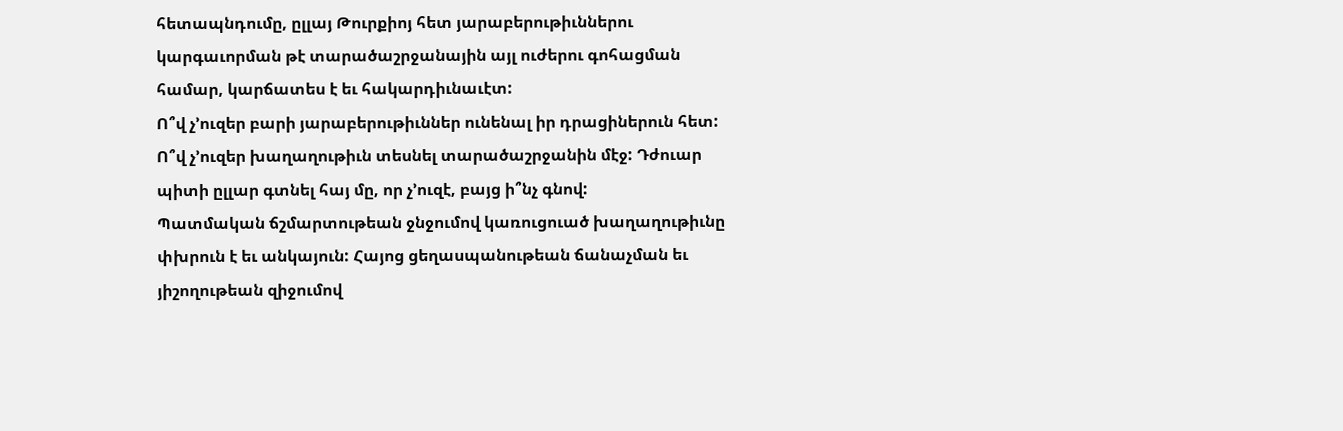հետապնդումը, ըլլայ Թուրքիոյ հետ յարաբերութիւններու կարգաւորման թէ տարածաշրջանային այլ ուժերու գոհացման համար, կարճատես է եւ հակարդիւնաւէտ:
Ո՞վ չ՚ուզեր բարի յարաբերութիւններ ունենալ իր դրացիներուն հետ: Ո՞վ չ՚ուզեր խաղաղութիւն տեսնել տարածաշրջանին մէջ: Դժուար պիտի ըլլար գտնել հայ մը, որ չ՚ուզէ, բայց ի՞նչ գնով:
Պատմական ճշմարտութեան ջնջումով կառուցուած խաղաղութիւնը փխրուն է եւ անկայուն: Հայոց ցեղասպանութեան ճանաչման եւ յիշողութեան զիջումով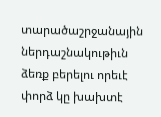տարածաշրջանային ներդաշնակութիւն ձեռք բերելու որեւէ փորձ կը խախտէ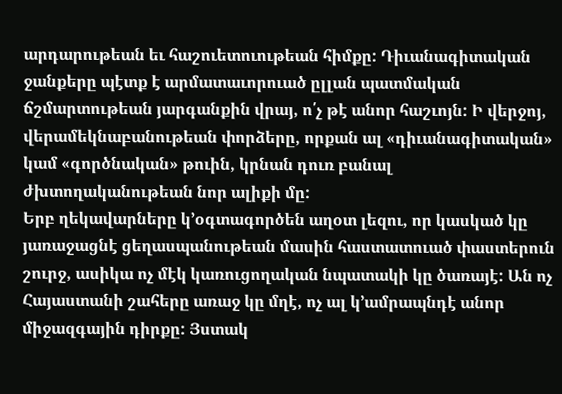արդարութեան եւ հաշուետուութեան հիմքը: Դիւանագիտական ջանքերը պէտք է արմատաւորուած ըլլան պատմական ճշմարտութեան յարգանքին վրայ, ո՛չ թէ անոր հաշւոյն: Ի վերջոյ, վերամեկնաբանութեան փորձերը, որքան ալ «դիւանագիտական» կամ «գործնական» թուին, կրնան դուռ բանալ ժխտողականութեան նոր ալիքի մը:
Երբ ղեկավարները կ՚օգտագործեն աղօտ լեզու, որ կասկած կը յառաջացնէ ցեղասպանութեան մասին հաստատուած փաստերուն շուրջ, ասիկա ոչ մէկ կառուցողական նպատակի կը ծառայէ: Ան ոչ Հայաստանի շահերը առաջ կը մղէ, ոչ ալ կ՚ամրապնդէ անոր միջազգային դիրքը: Յստակ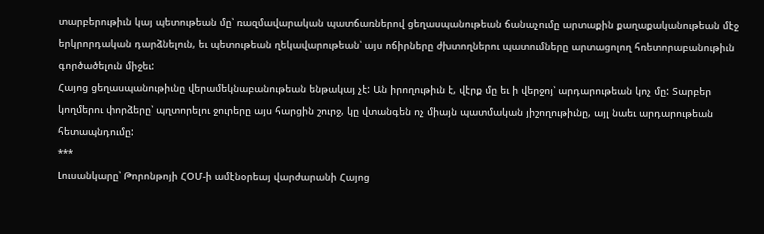տարբերութիւն կայ պետութեան մը՝ ռազմավարական պատճառներով ցեղասպանութեան ճանաչումը արտաքին քաղաքականութեան մէջ երկրորդական դարձնելուն, եւ պետութեան ղեկավարութեան՝ այս ոճիրները ժխտողներու պատումները արտացոլող հռետորաբանութիւն գործածելուն միջեւ:
Հայոց ցեղասպանութիւնը վերամեկնաբանութեան ենթակայ չէ: Ան իրողութիւն է, վէրք մը եւ ի վերջոյ՝ արդարութեան կոչ մը: Տարբեր կողմերու փորձերը՝ պղտորելու ջուրերը այս հարցին շուրջ, կը վտանգեն ոչ միայն պատմական յիշողութիւնը, այլ նաեւ արդարութեան հետապնդումը:
***
Լուսանկարը՝ Թորոնթոյի ՀՕՄ-ի ամէնօրեայ վարժարանի Հայոց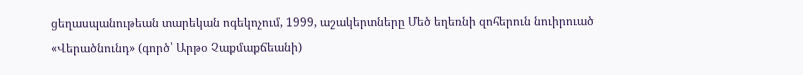ցեղասպանութեան տարեկան ոգեկոչում, 1999, աշակերտները Մեծ եղեռնի զոհերուն նուիրուած «Վերածնունդ» (գործ՝ Արթօ Չաքմաքճեանի)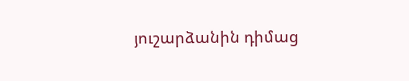յուշարձանին դիմաց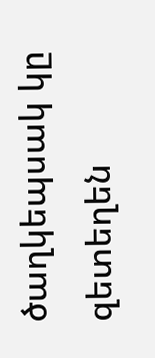ծաղկեպսակ կը զետեղեն